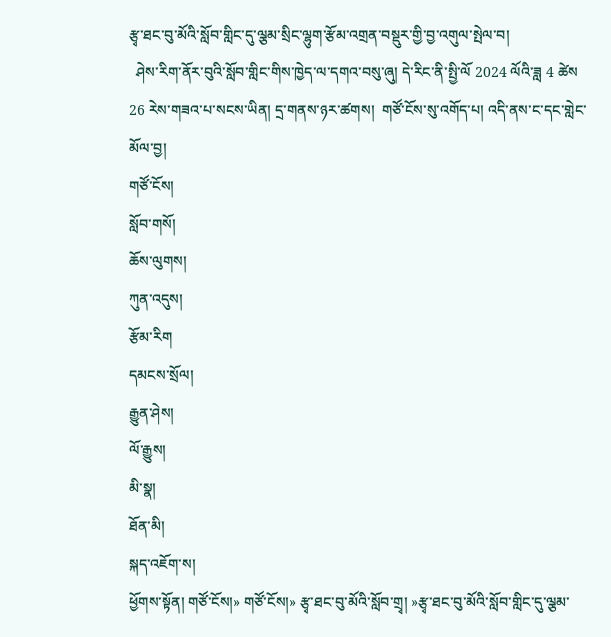རྩྭ་ཐང་བུ་མོའི་སློབ་གླིང་དུ་ལྕམ་སྲིང་ལྷུག་རྩོམ་འགྲན་བསྡུར་གྱི་བྱ་འགུལ་སྤེལ་བ།
  ཤེས་རིག་ནོར་བུའི་སློབ་གླིང་གིས་ཁྱེད་ལ་དགའ་བསུ་ཞུ། དེ་རིང་ནི་སྤྱི་ལོ 2024 ལོའི་ཟླ 4 ཚེས 26 རེས་གཟའ་པ་སངས་ཡིན། དྲ་གནས་ཉར་ཚགས།  གཙོ་ངོས་སུ་འགོད་པ། འདི་ནས་ང་དང་གླེང་མོལ་བྱ།
གཙོ་ངོས།
སློབ་གསོ།
ཆོས་ལུགས།
ཀུན་འདུས།
རྩོམ་རིག
དམངས་སྲོལ།
རྒྱུན་ཤེས།
ལོ་རྒྱུས།
མི་སྣ།
ཐོན་མི།
སྐད་འཇོག་ས།
ཕྱོགས་སྟོན། གཙོ་ངོས།» གཙོ་ངོས།» རྩྭ་ཐང་བུ་མོའི་སློབ་གྲྭ། »རྩྭ་ཐང་བུ་མོའི་སློབ་གླིང་དུ་ལྕམ་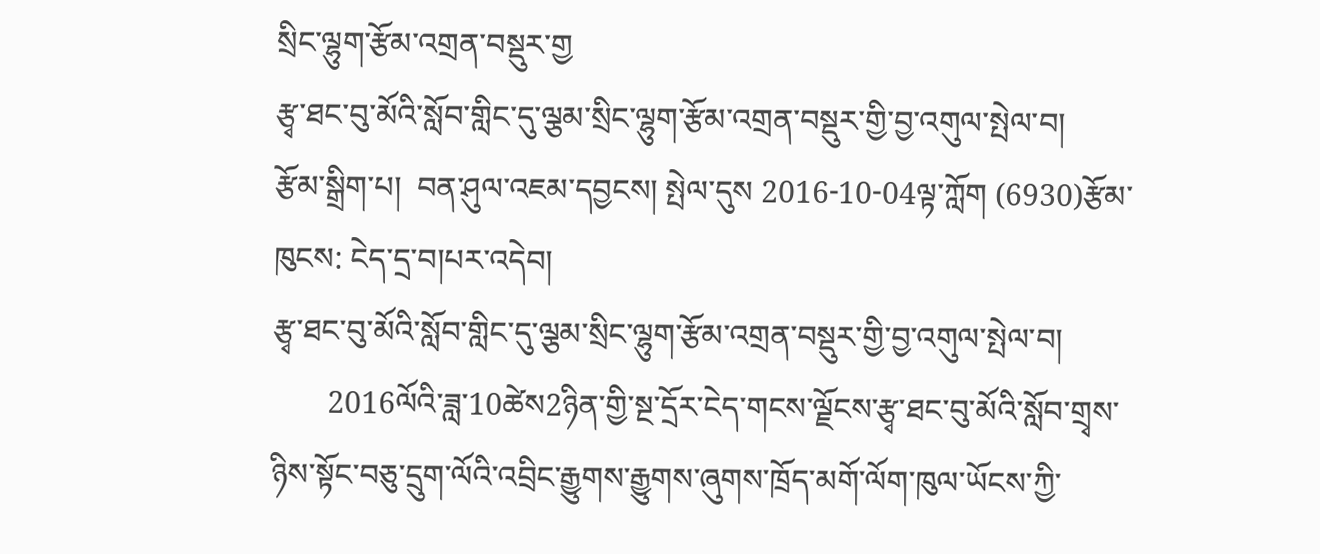སྲིང་ལྷུག་རྩོམ་འགྲན་བསྡུར་གྱ
རྩྭ་ཐང་བུ་མོའི་སློབ་གླིང་དུ་ལྕམ་སྲིང་ལྷུག་རྩོམ་འགྲན་བསྡུར་གྱི་བྱ་འགུལ་སྤེལ་བ།
རྩོམ་སྒྲིག་པ།  བན་ཤུལ་འཇམ་དབྱངས། སྤེལ་དུས 2016-10-04ལྟ་ཀློག (6930)རྩོམ་ཁུངས: ངེད་དྲ་བ།པར་འདེབ།
རྩྭ་ཐང་བུ་མོའི་སློབ་གླིང་དུ་ལྕམ་སྲིང་ལྷུག་རྩོམ་འགྲན་བསྡུར་གྱི་བྱ་འགུལ་སྤེལ་བ།
       2016ལོའི་ཟླ་10ཚེས2ཉིན་གྱི་སྔ་དྲོར་ངེད་གངས་ལྗོངས་རྩྭ་ཐང་བུ་མོའི་སློབ་གྲྭས་ཉིས་སྟོང་བཅུ་དྲུག་ལོའི་འབྲིང་རྒྱུགས་རྒྱུགས་ཞུགས་ཁྲོད་མགོ་ལོག་ཁུལ་ཡོངས་ཀྱི་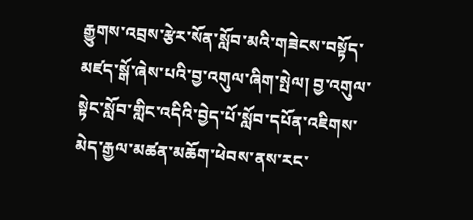རྒྱུགས་འབྲས་རྩེར་སོན་སློབ་མའི་གཟེངས་བསྟོད་མཛད་སྒོ་ཞེས་པའི་བྱ་འགུལ་ཞིག་སྤེལ། བྱ་འགུལ་སྟེང་སློབ་གླིང་འདིའི་བྱེད་པོ་སློབ་དཔོན་འཇིགས་མེད་རྒྱལ་མཚན་མཆོག་ཕེབས་ནས་རང་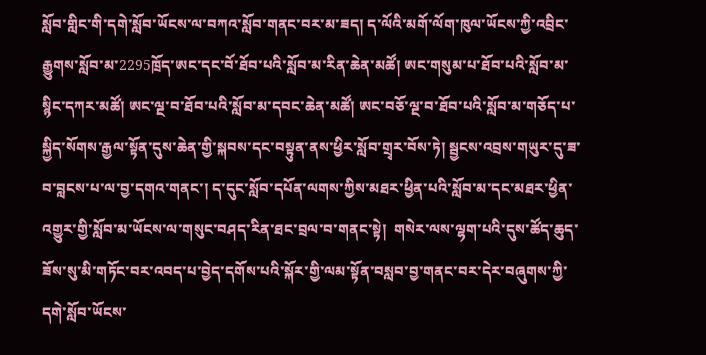སློབ་གླིང་གི་དགེ་སློབ་ཡོངས་ལ་བཀའ་སློབ་གནང་བར་མ་ཟད། ད་ལོའི་མགོ་ལོག་ཁུལ་ཡོངས་ཀྱི་འབྲིང་རྒྱུགས་སློབ་མ་2295ཁྲོད་ཨང་དང་བོ་ཐོབ་པའི་སློབ་མ་རིན་ཆེན་མཚོ། ཨང་གསུམ་པ་ཐོབ་པའི་སློབ་མ་སྙིང་དཀར་མཚོ། ཨང་ལྔ་བ་ཐོབ་པའི་སློབ་མ་དབང་ཆེན་མཚོ། ཨང་བཅོ་ལྔ་བ་ཐོབ་པའི་སློབ་མ་གཅོད་པ་སྐྱིད་སོགས་རྒྱལ་སྟོན་དུས་ཆེན་གྱི་སྐབས་དང་བསྟུན་ནས་ཕྱིར་སློབ་གྲྭར་བོས་ཏེ། སྦྱངས་འབྲས་གཡུར་དུ་ཟ་བ་བླངས་པ་ལ་བྱ་དགའ་གནང་། ད་དུང་སློབ་དཔོན་ལགས་ཀྱིས་མཐར་ཕྱིན་པའི་སློབ་མ་དང་མཐར་ཕྱིན་འགྱུར་གྱི་སློབ་མ་ཡོངས་ལ་གསུང་བཤད་རིན་ཐང་བྲལ་བ་གནང་སྟེ།  གསེར་ལས་ལྷག་པའི་དུས་ཚོད་ཆུད་ཟོས་སུ་མི་གཏོང་བར་འབད་པ་བྱེད་དགོས་པའི་སྐོར་གྱི་ལམ་སྟོན་བསླབ་བྱ་གནང་བར་དེར་བཞུགས་ཀྱི་དགེ་སློབ་ཡོངས་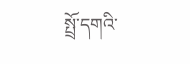སྤྲོ་དགའི་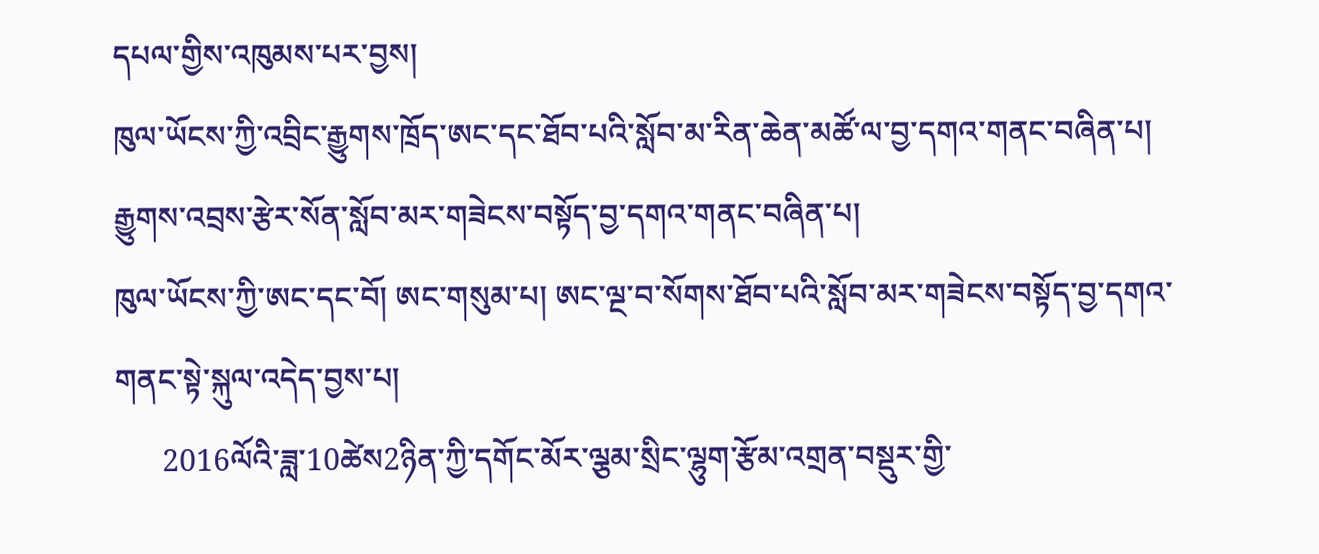དཔལ་གྱིས་འཁུམས་པར་བྱས།
ཁུལ་ཡོངས་ཀྱི་འབྲིང་རྒྱུགས་ཁྲོད་ཨང་དང་ཐོབ་པའི་སློབ་མ་རིན་ཆེན་མཚོ་ལ་བྱ་དགའ་གནང་བཞིན་པ།
རྒྱུགས་འབྲས་རྩེར་སོན་སློབ་མར་གཟེངས་བསྟོད་བྱ་དགའ་གནང་བཞིན་པ།
ཁུལ་ཡོངས་ཀྱི་ཨང་དང་བོ། ཨང་གསུམ་པ། ཨང་ལྔ་བ་སོགས་ཐོབ་པའི་སློབ་མར་གཟེངས་བསྟོད་བྱ་དགའ་གནང་སྟེ་སྐུལ་འདེད་བྱས་པ།
      2016ལོའི་ཟླ་10ཚེས2ཉིན་ཀྱི་དགོང་མོར་ལྕམ་སྲིང་ལྷུག་རྩོམ་འགྲན་བསྡུར་གྱི་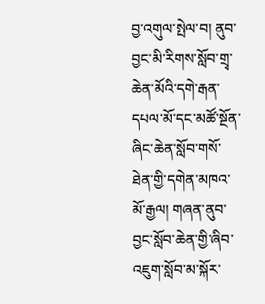བྱ་འགུལ་སྤེལ་བ། ནུབ་བྱང་མི་རིགས་སློབ་གྲྭ་ཆེན་མོའི་དགེ་རྒན་དཔལ་མོ་དང་མཚོ་སྔོན་ཞིང་ཆེན་སློབ་གསོ་ཐེན་གྱི་དགེན་མཁའ་མོ་རྒྱལ། གཞན་ནུབ་བྱང་སློབ་ཆེན་གྱི་ཞིབ་འཇུག་སློབ་མ་སྐོར་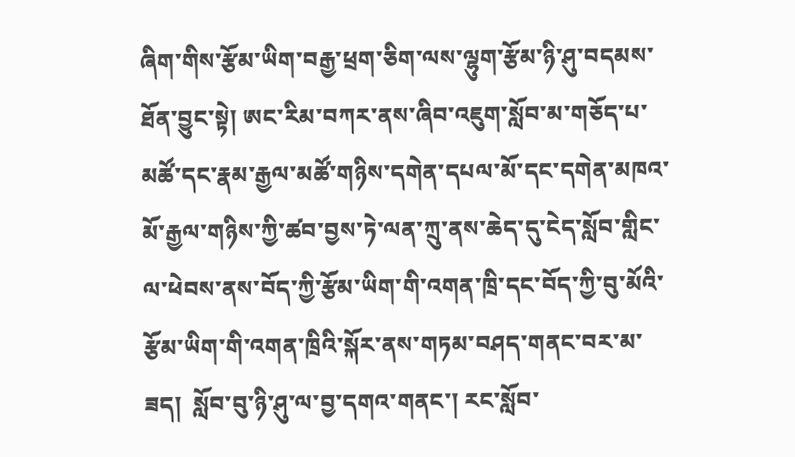ཞིག་གིས་རྩོམ་ཡིག་བརྒྱ་ཕྲག་ཅིག་ལས་ལྷུག་རྩོམ་ཉི་ཤུ་བདམས་ཐོན་བྱུང་སྟེ། ཨང་རིམ་བཀར་ནས་ཞིབ་འཇུག་སློབ་མ་གཅོད་པ་མཚོ་དང་རྣམ་རྒྱལ་མཚོ་གཉིས་དགེན་དཔལ་མོ་དང་དགེན་མཁའ་མོ་རྒྱལ་གཉིས་ཀྱི་ཚབ་བྱས་ཏེ་ལན་ཀྲུ་ནས་ཆེད་དུ་ངེད་སློབ་གླིང་ལ་ཕེབས་ནས་བོད་ཀྱི་རྩོམ་ཡིག་གི་འགན་ཁྲི་དང་བོད་ཀྱི་བུ་མོའི་རྩོམ་ཡིག་གི་འགན་ཁྲིའི་སྐོར་ནས་གཏམ་བཤད་གནང་བར་མ་ཟད།  སློབ་བུ་ཉི་ཤུ་ལ་བྱ་དགའ་གནང་། རང་སློབ་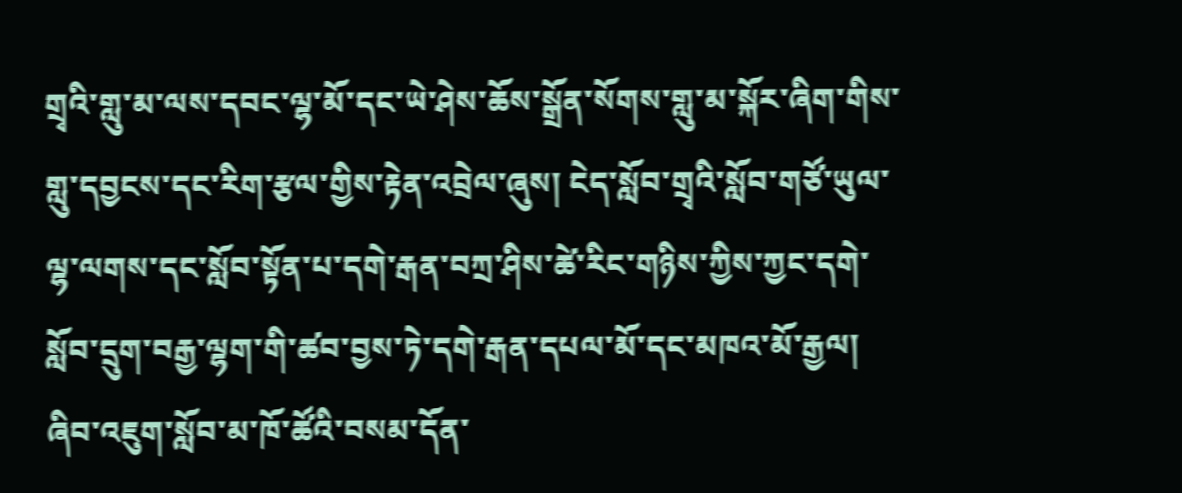གྲྭའི་གླུ་མ་ལས་དབང་ལྷ་མོ་དང་ཡེ་ཤེས་ཆོས་སྒྲོན་སོགས་གླུ་མ་སྐོར་ཞིག་གིས་གླུ་དབྱངས་དང་རིག་རྩལ་གྱིས་རྟེན་འབྲེལ་ཞུས། ངེད་སློབ་གྲྭའི་སློབ་གཙོ་ཡུལ་ལྷ་ལགས་དང་སློབ་སྟོན་པ་དགེ་རྒན་བཀྲ་ཤིས་ཚེ་རིང་གཉིས་ཀྱིས་ཀྱང་དགེ་སློབ་དྲུག་བརྒྱ་ལྷག་གི་ཚབ་བྱས་ཏེ་དགེ་རྒན་དཔལ་མོ་དང་མཁའ་མོ་རྒྱལ། ཞིབ་འཇུག་སློབ་མ་ཁོ་ཚོའི་བསམ་དོན་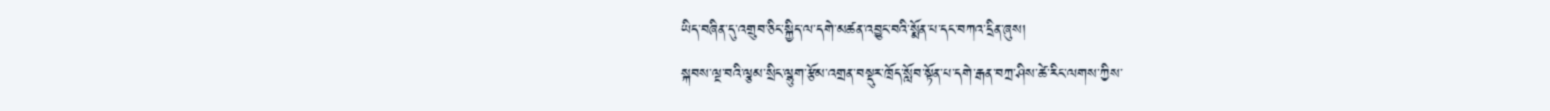ཡིད་བཞིན་དུ་འགྲུབ་ཅིང་སྐྱིད་ལ་དགེ་མཚན་འབྱུང་བའི་སྨོན་པ་དང་བཀའ་དྲིན་ཞུས།
སྐབས་ལྔ་བའི་ལྕམ་སྲིང་ལྷུག་རྩོམ་འགྲན་བསྡུར་ཁྲོད་སློབ་སྟོན་པ་དགེ་རྒན་བཀྲ་ཤིས་ཚེ་རིང་ལགས་ཀྱིས་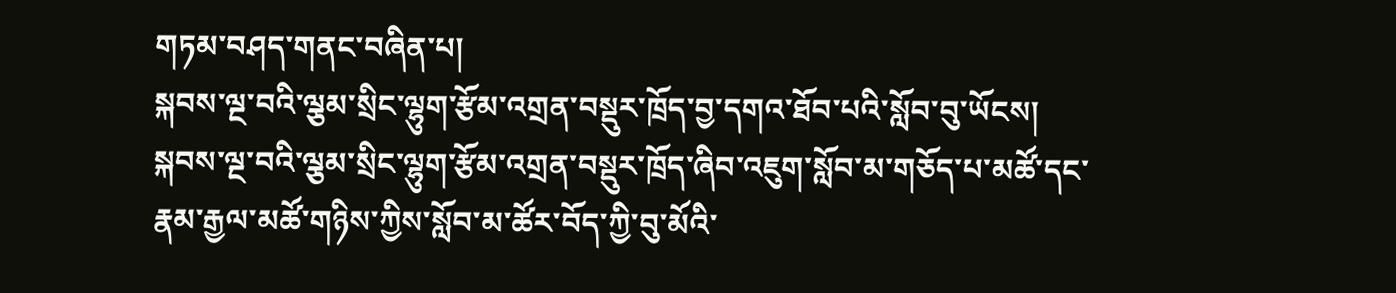གཏམ་བཤད་གནང་བཞིན་པ།
སྐབས་ལྔ་བའི་ལྕམ་སྲིང་ལྷུག་རྩོམ་འགྲན་བསྡུར་ཁྲོད་བྱ་དགའ་ཐོབ་པའི་སློབ་བུ་ཡོངས།
སྐབས་ལྔ་བའི་ལྕམ་སྲིང་ལྷུག་རྩོམ་འགྲན་བསྡུར་ཁྲོད་ཞིབ་འཇུག་སློབ་མ་གཅོད་པ་མཚོ་དང་རྣམ་རྒྱལ་མཚོ་གཉིས་ཀྱིས་སློབ་མ་ཚོར་བོད་ཀྱི་བུ་མོའི་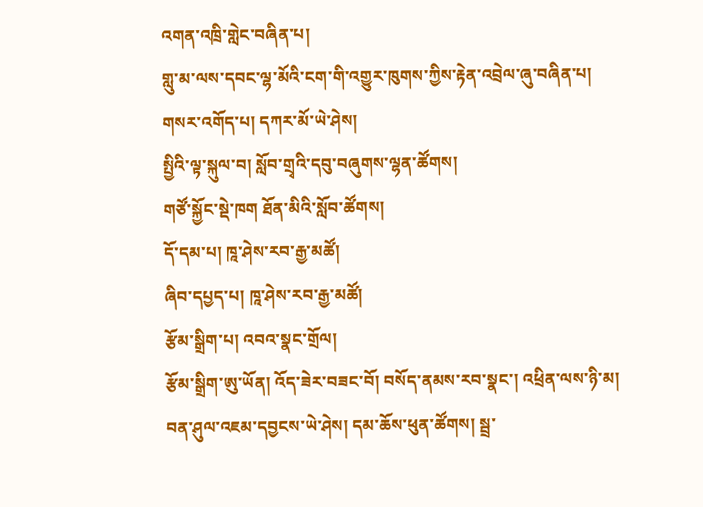འགན་འཁྲི་གླེང་བཞིན་པ།
གླུ་མ་ལས་དབང་ལྷ་མོའི་ངག་གི་འགྱུར་ཁུགས་ཀྱིས་རྟེན་འབྲེལ་ཞུ་བཞིན་པ།
གསར་འགོད་པ། དཀར་མོ་ཡེ་ཤེས།
སྤྱིའི་ལྟ་སྐུལ་བ། སློབ་གྲྭའི་དབུ་བཞུགས་ལྷན་ཚོགས།
གཙོ་སྐྱོང་སྡེ་ཁག ཐོན་མིའི་སློབ་ཚོགས།
དོ་དམ་པ། ཁཱ་ཤེས་རབ་རྒྱ་མཚོ།
ཞིབ་དཔྱད་པ། ཁཱ་ཤེས་རབ་རྒྱ་མཚོ།
རྩོམ་སྒྲིག་པ། འབའ་སྣང་གྲོལ།
རྩོམ་སྒྲིག་ཨུ་ཡོན། འོད་ཟེར་བཟང་བོ། བསོད་ནམས་རབ་སྣང་། འཕྲིན་ལས་ཉི་མ། བན་ཤུལ་འཇམ་དབྱངས་ཡེ་ཤེས། དམ་ཆོས་ཕུན་ཚོགས། སྦྲ་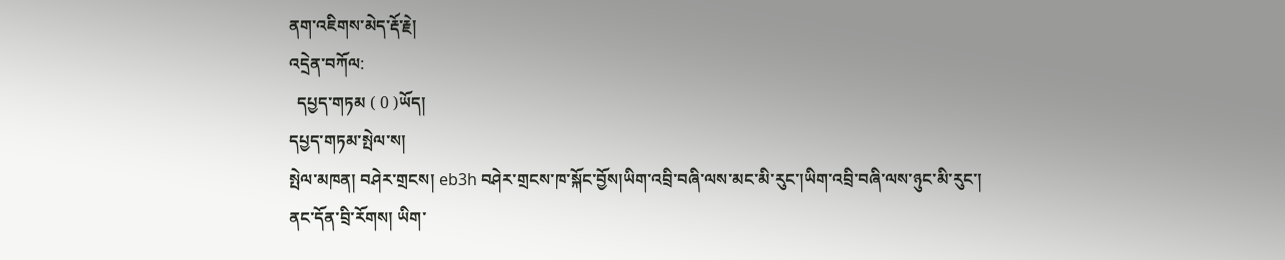ནག་འཇིགས་མེད་རྡོ་རྗེ།
འདྲེན་བཀོལ:
  དཔྱད་གཏམ ( 0 )ཡོད།
དཔྱད་གཏམ་སྤེལ་ས།
སྤེལ་མཁན། བཤེར་གྲངས། eb3h བཤེར་གྲངས་ཁ་སྐོང་བྱོས།ཡིག་འབྲི་བཞི་ལས་མང་མི་རུང་།ཡིག་འབྲི་བཞི་ལས་ཉུང་མི་རུང་།
ནང་དོན་བྲི་རོགས། ཡིག་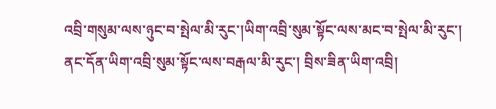འབྲི་གསུམ་ལས་ཉུང་བ་སྤེལ་མི་རུང་།ཡིག་འབྲི་སུམ་སྟོང་ལས་མང་བ་སྤེལ་མི་རུང་།
ནང་དོན་ཡིག་འབྲི་སུམ་སྟོང་ལས་བརྒལ་མི་རུང་། བྲིས་ཟིན་ཡིག་འབྲི།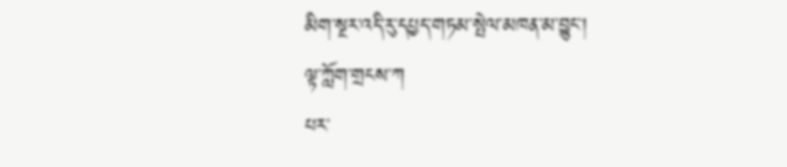མིག་སྔར་འདི་རུ་དཔྱད་གཏམ་སྤེལ་མཁན་མ་བྱུང་།
ལྟ་ཀློག་གྲངས་ཀ
པར་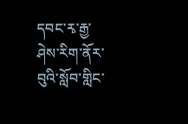དབང་རྭ་རྒྱ་ཤེས་རིག་ནོར་བུའི་སློབ་གླིང་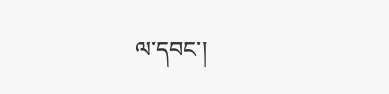ལ་དབང་།